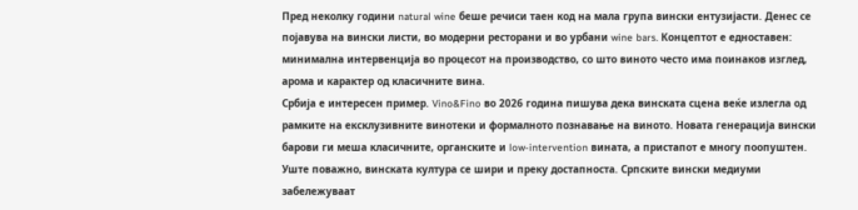Пред неколку години natural wine беше речиси таен код на мала група вински ентузијасти. Денес се појавува на вински листи, во модерни ресторани и во урбани wine bars. Концептот е едноставен: минимална интервенција во процесот на производство, со што виното често има поинаков изглед, арома и карактер од класичните вина.
Србија е интересен пример. Vino&Fino во 2026 година пишува дека винската сцена веќе излегла од рамките на ексклузивните винотеки и формалното познавање на виното. Новата генерација вински барови ги меша класичните, органските и low-intervention вината, а пристапот е многу поопуштен.
Уште поважно, винската култура се шири и преку достапноста. Српските вински медиуми забележуваат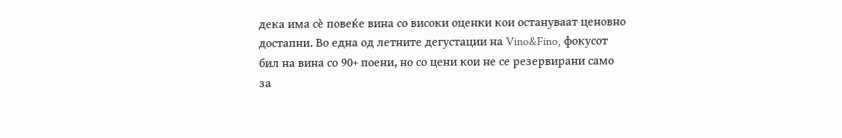дека има сè повеќе вина со високи оценки кои остануваат ценовно достапни. Во една од летните дегустации на Vino&Fino, фокусот бил на вина со 90+ поени, но со цени кои не се резервирани само за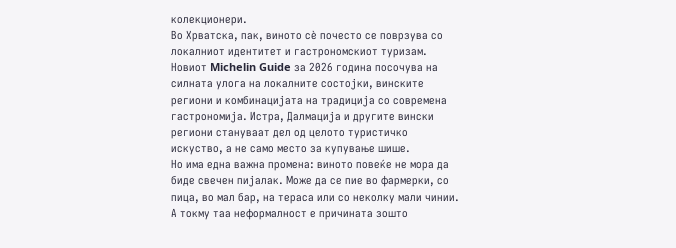колекционери.
Во Хрватска, пак, виното сè почесто се поврзува со локалниот идентитет и гастрономскиот туризам. Новиот Michelin Guide за 2026 година посочува на силната улога на локалните состојки, винските региони и комбинацијата на традиција со современа гастрономија. Истра, Далмација и другите вински региони стануваат дел од целото туристичко искуство, а не само место за купување шише.
Но има една важна промена: виното повеќе не мора да биде свечен пијалак. Може да се пие во фармерки, со пица, во мал бар, на тераса или со неколку мали чинии. А токму таа неформалност е причината зошто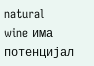natural wine има потенцијал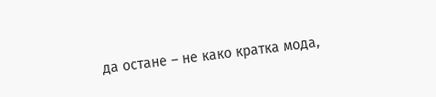да остане – не како кратка мода,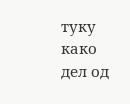туку како дел од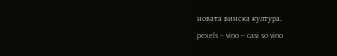новата винска култура.
pexels – vino – casi so vino